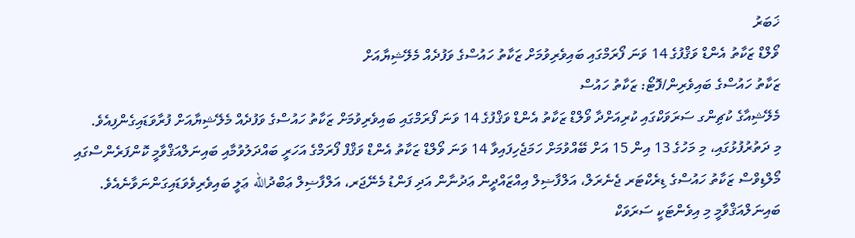ޚަބަރު
ވޯލްޑް ޒަކާތު އެންޑް ވަޤްފުގެ 14 ވަނަ ފޯރަމްގައި ބައިވެރިވުމަށް ޒަކާތު ހައުސްގެ ވަފުދެއް މެލޭޝިޔާއަށް
ޒަކާތު ހައުސްގެ ބައިވެރިން/ފޮޓޯ: ޒަކާތު ހައުސް
މެލޭޝިއާގެ ކުޗިންގ ސަރަވަކްގައި ކުރިއަށްދާ ވޯލްޑް ޒަކާތު އެންޑް ވަޤްފުގެ 14 ވަނަ ފޯރަމްގައި ބައިވެރިވުމަށް ޒަކާތު ހައުސްގެ ވަފުދެއް މެލޭޝިޔާއަށް ފުރާވަޑައިގެންފިއެވެ.
މި ދަތުރުފުޅުގައި، މި މަހުގެ 13 އިން 15 އަށް ބޭއްވުމަށް ހަމަޖެހިފައިވާ 14 ވަނަ ވޯލްޑް ޒަކާތު އެންޑް ވަޤްފް ފޯރަމްގެ އަހަރީ ބައްދަލުވުމާއި ބައިނަލްއަޤްވާމީ ކޮންފަރެންސްގައި މޯލްޑިވްސް ޒަކާތު ހައުސްގެ ޑިރެކްޓަރ ޖެނެރަލް، އަލްފާޟިލް އިއްޒައްދީން ޢަދުނާން އަދި ފަންޑު މެނޭޖަރ، އަލްފާޟިލް ޢަބްދުالله ޢަލީ ބައިވެރިވެވަޑައިގަންނަވާނެއެވެ.
ބައިނަލްއަޤްވާމީ މި އިވެންޓަކީ ސަރަވަކް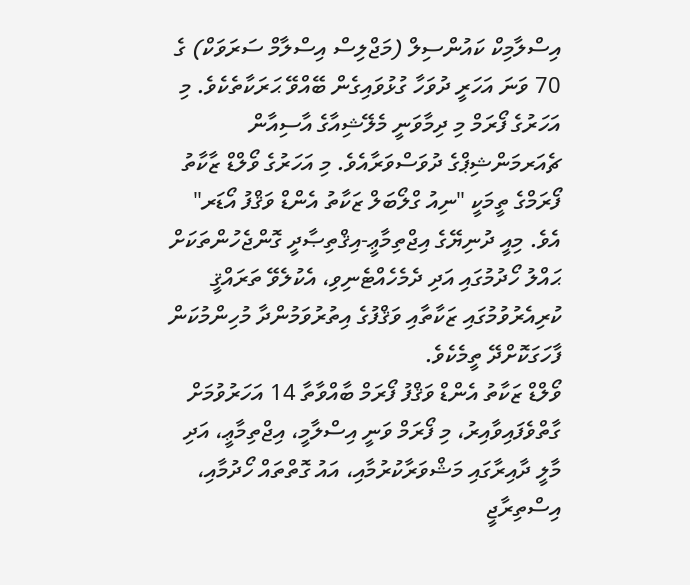އިސްލާމިކް ކައުންސިލް (މަޖްލިސް އިސްލާމް ސަރަވަކް) ގެ 70 ވަނަ އަހަރީ ދުވަހާ ގުޅުވައިގެން ބޭއްވޭ ޙަރަކާތެކެވެ. މި އަހަރުގެ ފޯރަމް މި ދިމާވަނީ މެލޭޝިއާގެ އާސިއާން ޗެއަރމަންޝިޕްގެ ދުވަސްވަރާއެވެ. މި އަހަރުގެ ވޯލްޑް ޒާކާތު ފޯރަމްގެ ތީމަކީ "ނިއު ގްލޯބަލް ޒަކާތު އެންޑް ވަޤްފު އޯޑަރ" އެވެ. މިއީ ދުނިޔޭގެ އިޖްތިމާޢީ-އިޤްތިޞާދީ ގޮންޖެހުންތަކަށް ޙައްލު ހޯދުމުގައި އަދި ދެމެހެއްޓެނިވި، އެކުލެވޭ ތަރައްޤީ ކުރިއެރުވުމުގައި ޒަކާތާއި ވަޤްފުގެ އިތުރުވަމުންދާ މުހިންމުކަން ފާހަގަކޮށްދޭ ތީމެކެވެ.
ވޯލްޑް ޒަކާތު އެންޑް ވަޤްފު ފޯރަމް ބާއްވާތާ 14 އަހަރުވުމަށް ގާތްވެފައިވާއިރު، މި ފޯރަމް ވަނީ އިސްލާމީ، އިޖްތިމާޢީ، އަދި މާލީ ދާއިރާގައި މަޝްވަރާކުރުމާއި، އައު ގޮތްތައް ހޯދުމާއި، އިސްތިރާޖީ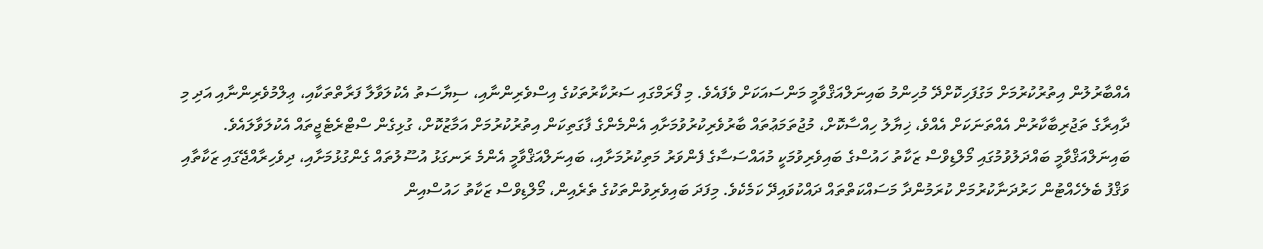އެއްބާރުލުން އިތުރުކުރުމަށް މަގުފަހިކޮށްދޭ މުހިންމު ބައިނަލްއަޤްވާމީ މަންސައަކަށް ވެފައެވެ. މި ފޯރަމްގައި ސަރުކާރުތަކުގެ އިސްވެރިންނާއި، ސިޔާސަތު އެކުލަވާލާ ފަރާތްތަކާއި، ޢިލްމުވެރިންނާއި އަދި މި ދާއިރާގެ ތަޖުރިބާކާރުން އެއްތަނަކަށް އެއްވެ، ޚިޔާލު ހިއްސާކޮށް، މުޖުތަމަޢުތައް ބާރުވެރިކުރުވުމަށާއި އެންމެންގެ ފާގަތިކަން އިތުރުކުރުމަށް އަމާޒުކޮށް، ގުޅިގެން ސްޓްރެޓެޖީތައް އެކުލަވާލައެވެ.
ބައިނަލްއަޤްވާމީ ބައްދަލުވުމުގައި މޯލްޑިވްސް ޒަކާތު ހައުސްގެ ބައިވެރިވުމަކީ މުއައްސަސާގެ ފެންވަރު މަތިކުރުމަށާއި، ބައިނަލްއަޤްވާމީ އެންމެ ރަނގަޅު އުސޫލުތައް ގެންގުޅުމަށާއި، ދިވެހިރާއްޖޭގައި ޒަކާތާއި ވަޤްފު ބެލެހެއްޓުން ހަރުދަނާކުރުމަށް ކުރަމުންދާ މަސައްކަތްތައް ދައްކުވައިދޭ ކަމެކެވެ. މިފަދަ ބައިވެރިވުންތަކުގެ ތެރެއިން، މޯލްޑިވްސް ޒަކާތު ހައުސްއިން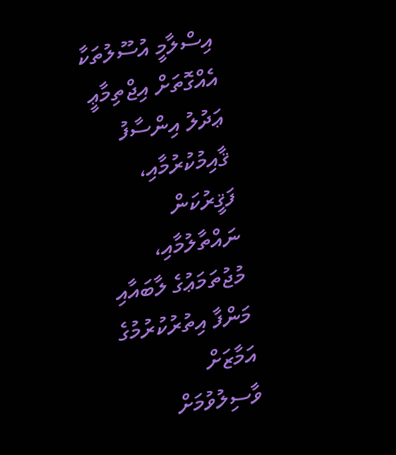އިސްލާމީ އުސޫލުތަކާ އެއްގޮތަށް އިޖްތިމާޢީ ޢަދުލު އިންސާފު ޤާއިމުކުރުމާއި، ފަޤީރުކަން ނައްތާލުމާއި، މުޖުތަމަޢުގެ ލާބައާއި މަންފާ އިތުރުކުރުމުގެ އަމާޒަށް ވާސިލުވުމަށް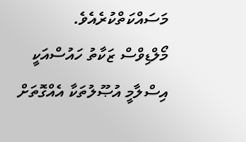މަސައްކަތްކުރެއެވެ.
މޯލްޑިވްސް ޒަކާތު ހައުސްއަކީ އިސްލާމީ އުޞޫލުތަކާ އެއްގޮތަށް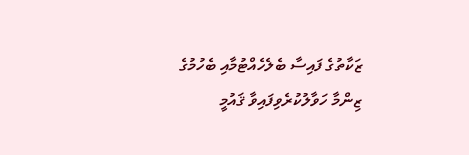ޒަކާތުގެ ފައިސާ ބެލެހެއްޓުމާއި ބެހުމުގެ ޒިންމާ ހަވާލުކުރެވިފައިވާ ޤައުމީ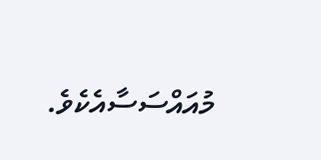މުއައްސަސާއެކެވެ.